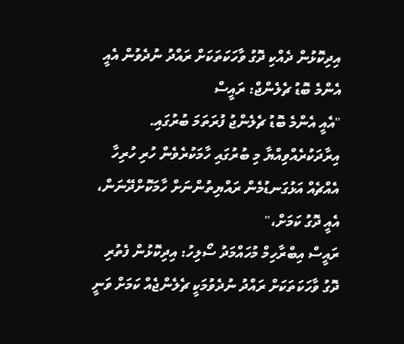އިދިކޮޅުން ދެއްކި ދޮގު ވާހަކަތަކަށް ރައްދު ނުދެވުން އެއީ އެންމެ ބޮޑު ޗެލެންޖް: ރައީސް
"އެއީ އެންމެ ބޮޑު ޗެލެންޖު ފުރަތަމަ ބުރުގައި. އިރާދަކުރެއްވިއްޔާ މި ބުރުގައި ހާމަކުރެވެން ހުރި ހުރިހާ އެއްޗެއް އަޅުގަނޑުމެން ރައްޔިތުންނަށް ހާމަކޮށްދޭނަން، އެއީ ދޮގު ކަމަށް،"
ރައީސް އިބްރާހިމް މުހައްމަދު ސޯލިހު: އިދިކޮޅުން ފެތުރި ދޮގު ވާހަކަތަކަށް ރައްދު ނުދެވުމަކީ ޗެލެންޖެއް ކަމަށް ވަނީ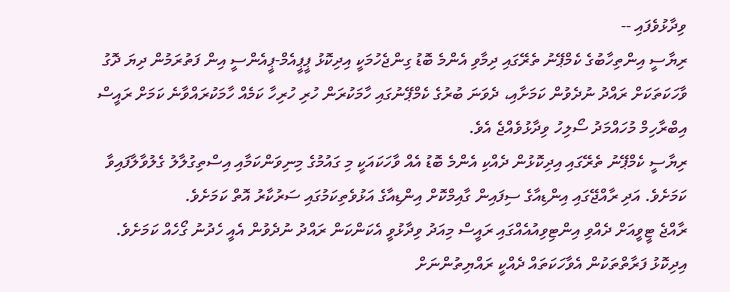ވިދާޅުވެފައި --
ރިޔާސީ އިންތިހާބުގެ ކެމްޕޭނު ތެރޭގައި ދިމާވި އެންމެ ބޮޑު ގިންޖެހުމަކީ އިދިކޮޅު ޕީޕީއެމް-ޕީއެންސީ އިން ފަތުރަމުން ދިޔަ ދޮގު ވާހަކަތަކަށް ރައްދު ނުދެވުން ކަމަށާއި، ދެވަނަ ބުރުގެ ކެމްޕޭނުގައި ހާމަކުރަން ހުރި ހުރިހާ ކަމެއް ހާމަކުރައްވާނެ ކަމަށް ރައީސް އިބްރާހިމް މުހައްމަދު ސޯލިހު ވިދާޅުވެއްޖެ އެވެ.
ރިޔާސީ ކެމްޕޭނު ތެރޭގައި އިދިކޮޅުން ދެއްކި އެންމެ ބޮޑު އެއް ވާހަކައަކީ މި ގައުމުގެ މިނިވަންކަމާއި އިސްތިގުލާލު ގެލުވާލާފައިވާ ކަމަށެވެ. އަދި ރާއްޖޭގައި އިންޑިއާގެ ސިފައިން ގާއިމްކޮށް އިންޑިއާގެ އަޅުވެތިކަމުގައި ސަރުކާރު އޮތް ކަމަށެވެ.
ރާއްޖެ ޓީވީއަށް ދެއްވި އިންޓިވިއުއެއްގައި ރައީސް މިއަދު ވިދާޅުވީ އެކަންކަން ރައްދު ނުދެވުން އެއީ ހެދުނު ގޯހެއް ކަމަށެވެ. އިދިކޮޅު ފަރާތްތަކުން އެވާހަކަތައް ދެއްކީ ރައްޔިތުންނަށް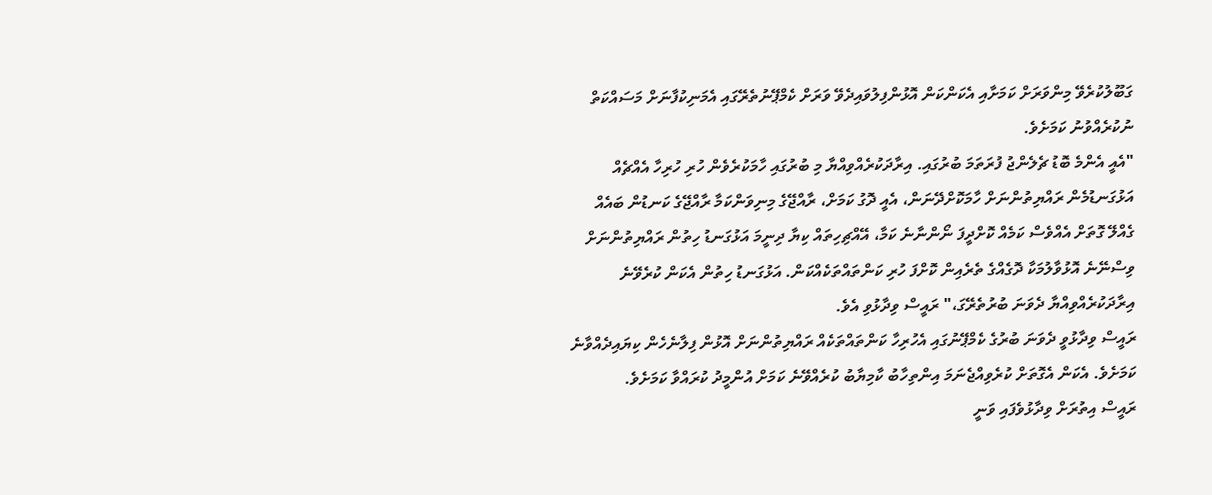ގަބޫލުކުރެވޭ މިންވަރަށް ކަމަށާއި އެކަންކަން އޮޅުންފިލުވައިދެވޭ ވަރަށް ކެމްޕޭނުތެރޭގައި އެމަނިކުފާނަށް މަސައްކަތް ނުކުރެއްވުނު ކަމަށެވެ.
"އެއީ އެންމެ ބޮޑު ޗެލެންޖު ފުރަތަމަ ބުރުގައި. އިރާދަކުރެއްވިއްޔާ މި ބުރުގައި ހާމަކުރެވެން ހުރި ހުރިހާ އެއްޗެއް އަޅުގަނޑުމެން ރައްޔިތުންނަށް ހާމަކޮށްދޭނަން، އެއީ ދޮގު ކަމަށް، ރާއްޖޭގެ މިނިވަންކަމާ ރާއްޖޭގެ ކަނޑުން ބައެއް ގެއްލޭ ގޮތަށް އެއްވެސް ކަމެއް ކޮށްދީފަ ނޯންނާނެ ކަމާ، އޭއްޗިހިތައް ކިޔާ ދިނީމަ އަޅުގަނޑު ހިތުން ރައްޔިތުންނަށް ވިސްނޭނެ އޮޅުވާލުމަކާ ދޮގެއްގެ ތެރެއިން ކޮށްފަ ހުރި ކަންތައްތަކެއްކަން. އަޅުގަނޑު ހިތުން އެކަން ކުރެވޭނެ އިރާދަކުރެއްވިއްޔާ ދެވަނަ ބުރުތެރޭގަ،" ރައީސް ވިދާޅުވި އެވެ.
ރައީސް ވިދާޅުވީ ދެވަނަ ބުރުގެ ކެމްޕޭނުގައި އެހުރިހާ ކަންތައްތަކެއް ރައްޔިތުންނަށް އޮޅުން ފިލާނެހެން ކިޔައިދެއްވާނެ ކަމަށެވެ. އެކަން އެގޮތަށް ކުރެވިއްޖެނަމަ އިންތިހާބު ކާމިޔާބު ކުރެއްވޭނެ ކަމަށް އުންމީދު ކުރައްވާ ކަމަށެވެ.
ރައީސް އިތުރަށް ވިދާޅުވެފައި ވަނީ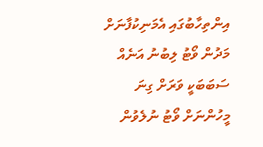އިންތިހާބުގައި އެމަނިކުފާނަށް މަދުން ވޯޓު ލިބުނު އަނެއް ސަބަބަކީ ވަރަށް ގިނަ މީހުންނަށް ވޯޓު ނުލެވުން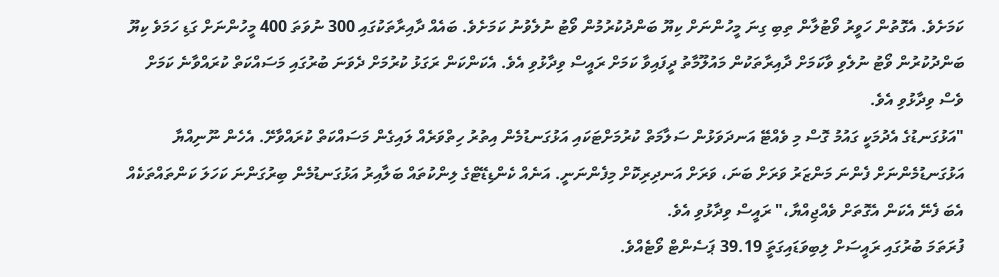ކަމަށެވެ. އެގޮތުން ހަވީރު ވޯޓުލާން ތިބި ގިނަ މީހުންނަށް ކިޔޫ ބަންދުކުރުމުން ވޯޓު ނުލެވުނު ކަމަށެވެ. ބައެއް ދާއިރާތަކުގައި 300 ނުވަތަ 400 މީހުންނަށް ގަޑި ހަމަވެ ކިޔޫ ބަންދުކުރުން ވޯޓު ނުލެވި ވާކަމަށް ދާއިރާތަކުން މައުލޫމާތު ދީފައިވާ ކަމަށް ރައީސް ވިދާޅުވި އެވެ. އެކަންކަން ރަގަޅު ކުރުމަށް ދެވަނަ ބުރުގައި މަސައްކަތް ކުރައްވާނެ ކަމަށް ވެސް ވިދާޅުވި އެވެ.
"އަޅުގަނޑުގެ އެދުމަކީ ގައުމު ގޮސް މި ވެއްޓޭ އަނދަވަޅުން ސަލާމަތް ކުރުމަށްޓަކައި އަޅުގަނޑުމެން އިތުރު ހިތްވަރެއް ލައިގެން މަސައްކަތް ކުރައްވާށޭ. އެހެން ނޫނިއްޔާ އަޅުގަނޑުމެންނަށް ފެންނަ މަންޒަރު ވަރަށް ބަނަ، ވަރަށް އަނދިރިކޮށް މިފެންނަނީ. އަނެއް ކެންޑިޑޭޓްގެ ލިންކުތައް ބަލާއިރު އަޅުގަނޑުމެން ބިރުގަންނަ ކަހަލަ ކަންތައްތަކެއް އެބަ ފެނޭ އެކަން އެގޮތަށް ވެއްޖިއްޔާ،" ރައީސް ވިދާޅުވި އެވެ.
ފުރަތަމަ ބުރުގައި ރައީސަށް ލިބިވަޑައިގަތަީ 39.19 ޕަސެންޓް ވޯޓެއްވެ.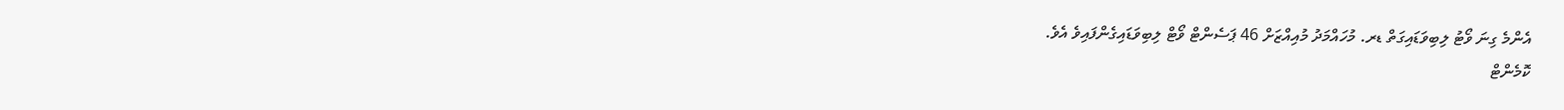އެންމެ ގިނަ ވޯޓު ލިބިވަޑައިގަތް ޑރ. މުހައްމަދު މުއިއްޒަށް 46 ޕަސެންޓް ވޯޓް ލިބިވަޑައިގެންފައިވެ އެވެ.
ކޮމެންޓް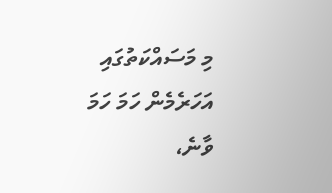މި މަސައްކަތުގައި އަހަރެމެން ހަމަ ހަމަ ވާނެ،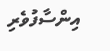އިންސާފުވެރި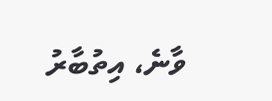ވާނެ، އިތުބާރު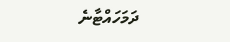ދަމަހައްޓާނެ